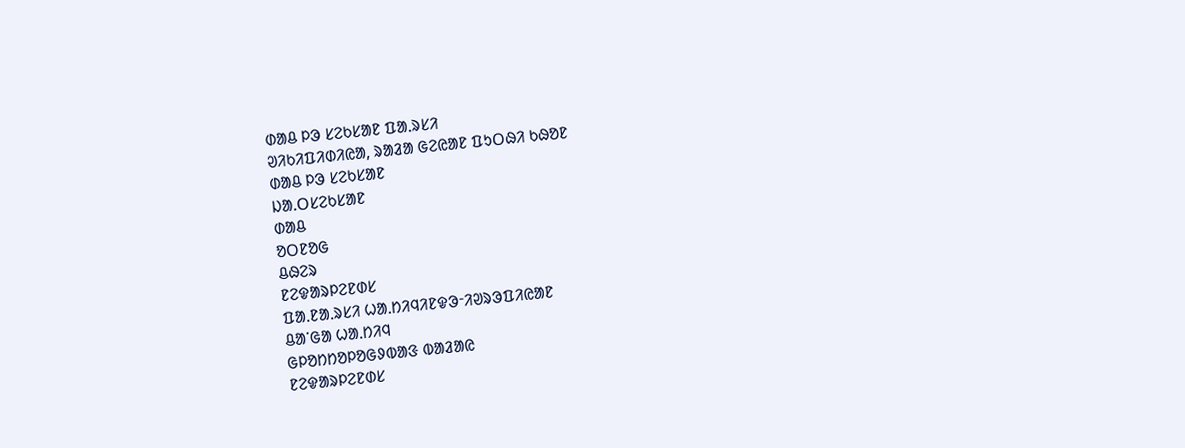ᱰᱟᱪ ᱞᱳ ᱥᱮᱠᱥᱟᱱ ᱯᱟᱹᱨᱥᱤ
ᱣᱤᱠᱤᱯᱤᱰᱤᱭᱟ, ᱨᱟᱲᱟ ᱜᱮᱭᱟᱱ ᱯᱩᱛᱷᱤ ᱠᱷᱚᱱ
ᱰᱟᱪ ᱞᱳ ᱥᱮᱠᱥᱟᱱ
ᱡᱟᱹᱛᱥᱮᱠᱥᱟᱱ
ᱰᱟᱪ
ᱚᱛᱱᱚᱜ
ᱪᱷᱮᱨ
ᱱᱮᱫᱟᱨᱞᱮᱱᱰᱥ
ᱯᱟᱹᱱᱟᱹᱨᱥᱤ ᱦᱟᱹᱴᱤᱧᱤᱱᱫᱳᱼᱤᱣᱨᱳᱯᱤᱭᱟᱱ
ᱪᱟᱸᱜᱟ ᱦᱟᱹᱴᱤᱧ
ᱜᱞᱚᱴᱴᱚᱞᱚᱜᱽᱵᱟᱝ ᱵᱟᱲᱟᱭ
ᱱᱮᱫᱟᱨᱞᱮᱱᱰᱥ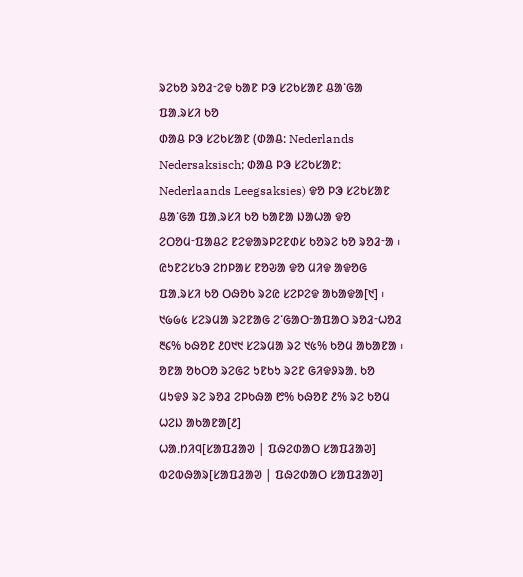ᱨᱮᱠᱚ ᱨᱚᱲᱼᱮᱫ ᱠᱟᱱ ᱞᱳ ᱥᱮᱠᱥᱟᱱ ᱪᱟᱸᱜᱟ ᱯᱟᱹᱨᱥᱤ ᱠᱚ
ᱰᱟᱪ ᱞᱳ ᱥᱮᱠᱥᱟᱱ (ᱰᱟᱪ: Nederlands Nedersaksisch; ᱰᱟᱪ ᱞᱳ ᱥᱮᱠᱥᱟᱱ: Nederlaands Leegsaksies) ᱫᱚ ᱞᱳ ᱥᱮᱠᱥᱟᱱ ᱪᱟᱸᱜᱟ ᱯᱟᱹᱨᱥᱤ ᱠᱚ ᱠᱟᱱᱟ ᱡᱟᱦᱟ ᱫᱚ ᱮᱛᱚᱢᱼᱯᱟᱪᱮ ᱱᱮᱫᱟᱨᱞᱮᱱᱰᱥ ᱠᱚᱨᱮ ᱠᱚ ᱨᱚᱲᱼᱟ ᱾ ᱭᱩᱱᱮᱥᱠᱳ ᱮᱴᱞᱟᱥ ᱱᱚᱶᱟ ᱫᱚ ᱢᱤᱫ ᱟᱫᱚᱜ ᱯᱟᱹᱨᱥᱤ ᱠᱚ ᱛᱷᱚᱠ ᱨᱮᱭ ᱥᱮᱞᱮᱫ ᱟᱠᱟᱫᱟ[᱑] ᱾ ᱑᱙᱙᱕ ᱥᱮᱨᱢᱟ ᱨᱮᱱᱟᱜ ᱮᱸᱜᱟᱛᱼᱟᱯᱟᱛ ᱨᱚᱲᱼᱦᱚᱲ ᱓᱔% ᱠᱷᱚᱱ ᱒᱐᱑᱑ ᱥᱮᱨᱢᱟ ᱨᱮ ᱑᱕% ᱠᱚᱢ ᱟᱠᱟᱱᱟ ᱾ ᱚᱱᱟ ᱚᱠᱛᱚ ᱨᱮᱜᱮ ᱩᱱᱠᱩ ᱨᱮᱱ ᱜᱤᱫᱽᱨᱟᱹ ᱠᱚ ᱢᱩᱫᱽ ᱨᱮ ᱨᱚᱲ ᱮᱞᱠᱷᱟ ᱘% ᱠᱷᱚᱱ ᱒% ᱨᱮ ᱠᱚᱢ ᱦᱮᱡ ᱟᱠᱟᱱᱟ[᱒]
ᱦᱟᱹᱴᱤᱧ[ᱥᱟᱯᱲᱟᱣ | ᱯᱷᱮᱰᱟᱛ ᱥᱟᱯᱲᱟᱣ]
ᱵᱮᱵᱷᱟᱨ[ᱥᱟᱯᱲᱟᱣ | ᱯᱷᱮᱰᱟᱛ ᱥᱟᱯᱲᱟᱣ]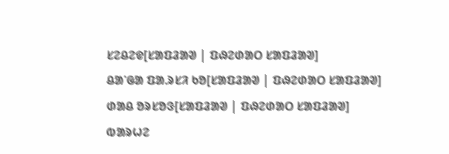ᱥᱮᱪᱮᱫ[ᱥᱟᱯᱲᱟᱣ | ᱯᱷᱮᱰᱟᱛ ᱥᱟᱯᱲᱟᱣ]
ᱪᱟᱸᱜᱟ ᱯᱟᱹᱨᱥᱤ ᱠᱚ[ᱥᱟᱯᱲᱟᱣ | ᱯᱷᱮᱰᱟᱛ ᱥᱟᱯᱲᱟᱣ]
ᱰᱟᱪ ᱚᱨᱥᱚᱝ[ᱥᱟᱯᱲᱟᱣ | ᱯᱷᱮᱰᱟᱛ ᱥᱟᱯᱲᱟᱣ]
ᱵᱟᱨᱦᱮ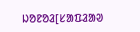ᱡᱚᱱᱚᱲ[ᱥᱟᱯᱲᱟᱣ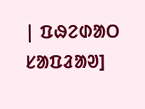| ᱯᱷᱮᱰᱟᱛ ᱥᱟᱯᱲᱟᱣ]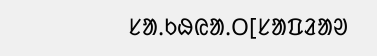ᱥᱟᱹᱠᱷᱭᱟᱹᱛ[ᱥᱟᱯᱲᱟᱣ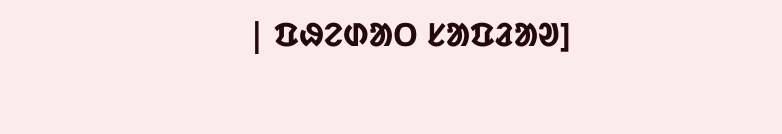| ᱯᱷᱮᱰᱟᱛ ᱥᱟᱯᱲᱟᱣ]